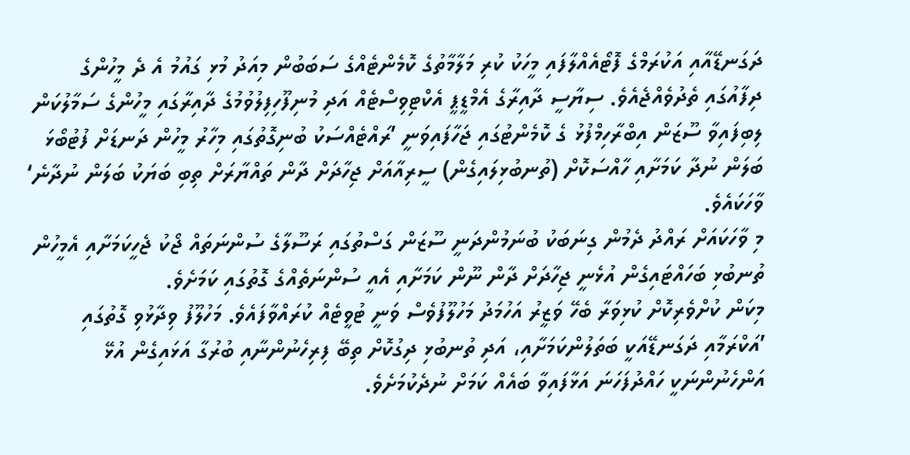ދަގަނޑޭއާއި އަކުރަމްގެ ފޮޓޯއެއްލާފައި މީހަކު ކުރި މަލާމާތުގެ ކޮމެންޓެއްގެ ސަބަބުން މިއަދު މުޅި ގައުމު އެ ދެ މީހުންގެ ދިފާއުގައި ތެދުވެއްޖެއެވެ. ސިޔާސީ ދާއިރާގެ އެމްޑީޕީ އެކްޓިވިސްޓެއް އަދި މުނިފޫހިފިލުވުމުގެ ދާއިރާގައި މީހުންގެ ސަމާލުކަން ލިބިފައިވާ ސޫޒަން އިބްރާހިމްފުޅު ގެ ކޮމެންޓުގައި ޖަހާފައިވަނީ ’ރައްޓެއްސަކު ބުނިގޮތުގައި މިހާރު މީހުން ދަނޑަށް ފުޓުބޯޅަ ބަލަން ނުދާ ކަމަށާއި ހާއްސަކޮށް (ތުނބުޅިލައިގެން) ސީރިއާއަށް ޖިހާދަށް ދާން ތައްޔާރަށް ތިބި ބަޔަކު ބަލަން ނުދާނެ‘ ވާހަކައެވެ.
މި ވާހަކައަށް ރައްދު ދެމުން ގިނަބަކު ބުނަމުންދަނީ ސޫޒަން ގަސްތުގައި ރަސޫލާގެ ސުންނަތައް ޖޯކު ޖެހީކަމަށާއި އެމީހުން ތުނބުޅި ބަހައްޓައިގެން އުޅެނީ ޖިހާދަށް ދާން ނޫން ކަމަށާއި އެއީ ސުންނަތެއްގެ ގޮތުގައި ކަމަށެވެ.
މިކަން ކުށްވެރިކޮށް ކުޅިވަރާ ބެހޭ ވަޒީރު އަހުމަދު މަހުލޫފުވެސް ވަނީ ޓުވީޓެއް ކުރައްވާފައެވެ. މަހުލޫފު ވިދާޅުވި ގޮތުގައި ’އަކްރަމާއި ދަގަނޑޭއަކީ ބަތަލުންކަމަށާއި، އަދި ތުނބުޅި ދިގުކޮށް ތިބޭ ފިރިހެނުންނާއި ބުރުގާ އަޅައިގެން އުޅޭ އަންހެނުންނަކީ ހައްދުފަހަނަ އަޅާފައިވާ ބައެއް ކަމަށް ނުދެކުމަށެވެ.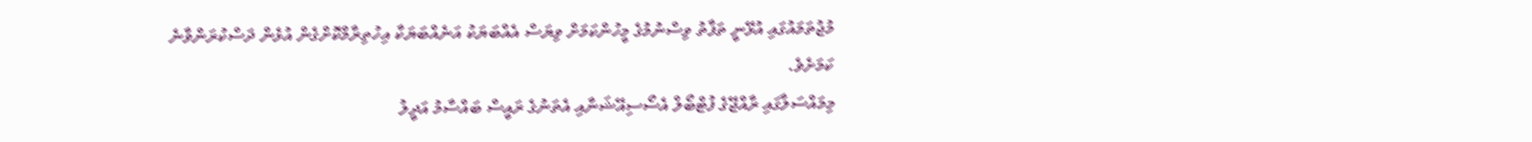މުޖުތަމައުގައި އުޅޭނީ ތަފާތު ވިސްނުމުގެ މީހުންކަމަށް ވިޔަސް އެއްބަޔަކު އަނެއްބަޔަކާ އިހުތިރާމްކޮށްގެން އުޅެން ދަސްކުރަންވާނެ ކަމަށެވެ.
މިމައްސަލާގައި ރާއްޖޭގެ ފުޓްބޯލް އެސޯސިއޭޝަނާއި އެތަނުގެ ރައީސް ބައްސާމު އަދީލު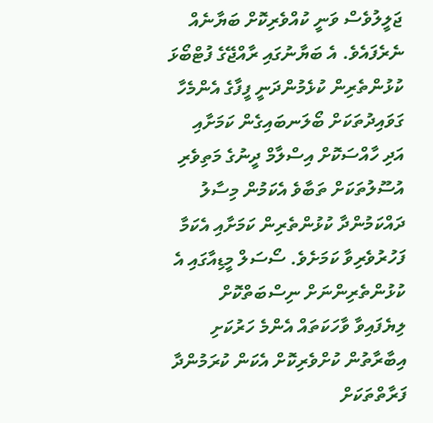ޖަލީލުވެސް ވަނީ ކުއްވެރިކޮށް ބަޔާނެއް ނެރެފައެވެ. އެ ބަޔާނުގައި ރާއްޖޭގެ ފުޓްބޯޅަ ކުޅުންތެރިން ކުޅެމުންދަނީ ފީފާގެ އެންމެހާ ގަވައިދުތަކަށް ބޯލަނބައިގެން ކަމަށާއި އަދި ހާއްސަކޮށް އިސްލާމް ދީނުގެ މަތިވެރި އުސޫލުތަކަށް ތަބާވެ އެކަމުން މިސާލު ދައްކަމުންދާ ކުޅުންތެރިން ކަމަށާއި އެކަމާ ފަހުރުވެރިވާ ކަމަށެވެ. ސޯސަލް މީޑިއާގައި އެ ކުޅުންތެރިންނަށް ނިސްބަތްކޮށް ލިޔެފައިވާ ވާހަކަތައް އެންމެ ހަރުކަށި އިބާރާތުން ކުށްވެރިކޮށް އެކަން ކުރަމުންދާ ފަރާތްތަކަށް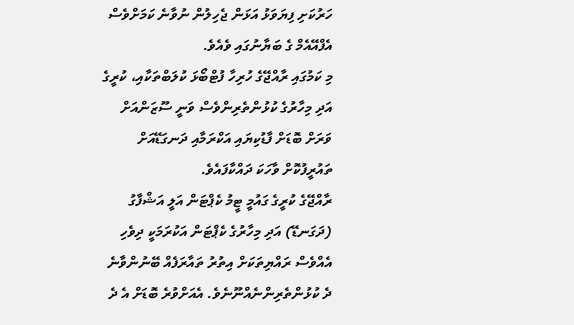ހަރުކަށި ފިޔަވަޅު އަޅަން ޖެހިލުން ނުވާނެ ކަމަށްވެސް އެފްއޭއެމް ގެ ބަޔާނުގައި ވެއެވެ.
މި ކަމުގައި ރާއްޖޭގެ ހުރިހާ ފުޓްބޯޅަ ކުލަބްތަކާއި، ކުރީގެ އަދި މިހާރުގެ ކުޅުންތެރިންވެސް ވަނީ ސޫޒަންއަށް ވަރަށް ބޮޑަށް ފާޑުކިޔައި އަކްރަމާއި ދަނގަޑޭއަށް ތައުރީފުކޮށް ވާހަކަ ދައްކާފައެވެ.
ރާއްޖޭގެ ކުރީގެ ގައުމީ ޓީމު ކެޕްޓަން އަލީ އަޝްފާގު (ދަގަނޑޭ) އަދި މިހާރުގެ ކެޕްޓަން އަކުރަމަކީ ދިވެހި އެއްވެސް ރައްޔިތަކަށް އިތުރު ތައާރަފެއް ބޭނުންވާނެ ދެ ކުޅުންތެރިންނެއްނޫނެވެ. އެއަށްވުރެ ބޮޑަށް އެ ދެ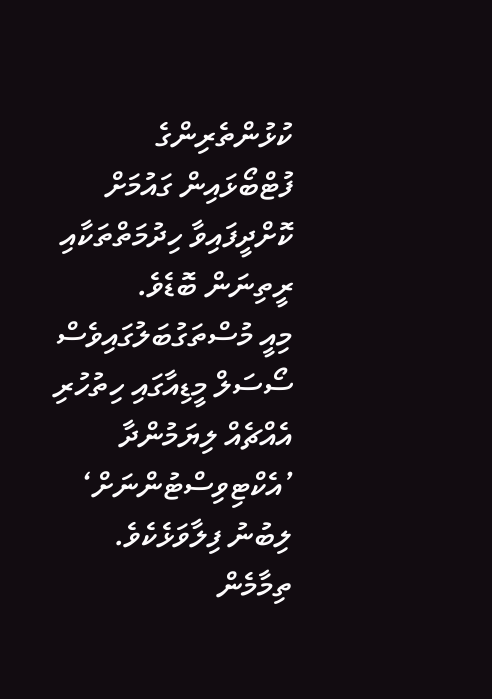ކުޅުންތެރިންގެ ފުޓްބޯޅައިން ގައުމަށް ކޮށްދީފައިވާ ހިދުމަތްތަކާއި ރީތިނަން ބޮޑެވެ.
މިއީ މުސްތަގުބަލުގައިވެސް ސޯސަލް މީޑިއާގައި ހިތުހުރި އެއްޗެއް ލިޔަމުންދާ ’އެކްޓިވިސްޓުންނަށް‘ ލިބުނު ފިލާވަޅެކެވެ. ތިމާމެން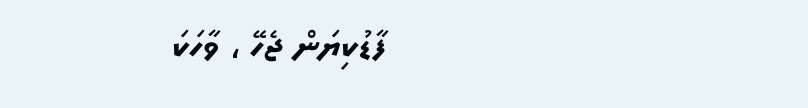ފާޑުކިޔަން ޖެހޭ ، ވާހަކަ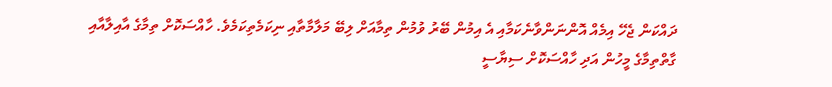ދައްކަން ޖެހޭ އިމެއް އޮންނަންވާނެކަމާއި އެ އިމުން ބޭރު ވުމުން ތިމާއަށް ލިބޭ މަލާމާތާއި ނިކަމެތިކަމެވެ. ހާއްސަކޮށް ތިމާގެ އާއިލާއާއި ގާތްތިމާގެ މީހުން އަދި ހާއްސަކޮށް ސިޔާސީ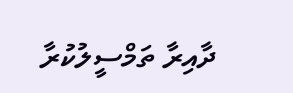ދާއިރާ ތަމްސީލުކުރާ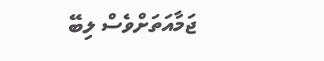ޖަމާއަތަށްވެސް ލިބޭ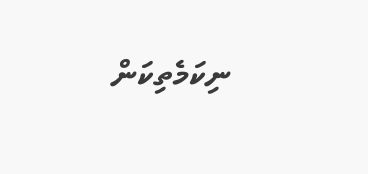ނިކަމެތިކަން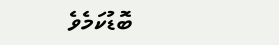ބޮޑުކަމެވެ